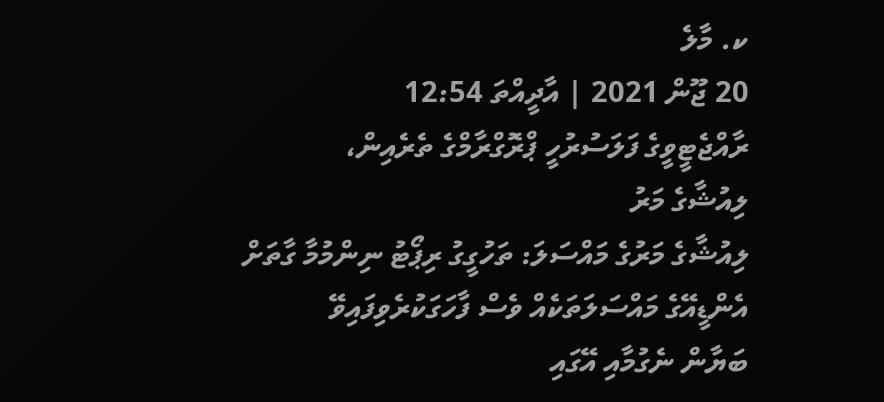ކ. މާލެ
20 ޖޫން 2021 | އާދީއްތަ 12:54
ރާއްޖެޓީވީގެ ފަލަސުރުހީ ޕްރޮގްރާމްގެ ތެރެއިން،
ލިއުޝާގެ މަރު
ލިއުޝާގެ މަރުގެ މައްސަލަ: ތަހުގީގު ރިޕޯޓު ނިންމުމާ ގާތަށް
އެންޑީއޭގެ މައްސަލަތަކެއް ވެސް ފާހަގަކުރެވިފައިވޭ
ބަޔާން ނެގުމާއި އޭގައި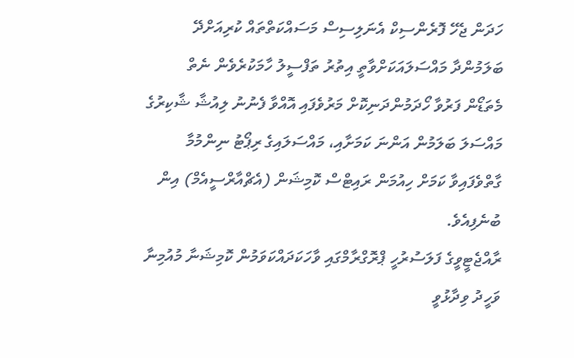ހަދަން ޖެހޭ ފޮރެންސިކް އެނަލިސިސް މަސައްކަތްތައް ކުރިއަށްދޭ
ބަލަމުންދާ މައްސަލައަކަށްވާތީ އިތުރު ތަފްސީލު ހާމަކުރެވެން ނެތް
މެތަޑޯން ފަރުވާ ހޯދަމުންދަނިކޮށް މަރުވެފައި އޮއްވާ ފެނުނު ލިއުޝާ ޝާކިރުގެ މައްސަލަ ބަލަމުން އަންނަ ކަމަށާއި، މައްސަލައިގެ ރިޕޯޓު ނިންމުމާ ގާތްވެފައިވާ ކަމަށް ހިއުމަން ރައިޓްސް ކޮމިޝަން (އެޗްއާރްސީއެމް) އިން ބުނެފިއެވެ.
ރާއްޖެޓީވީގެ ފަލަސުރުހީ ޕްރޮގްރާމްގައި ވާހަކަދައްކަވަމުން ކޮމިޝަނާ މުއުމިނާ ވަހީދު ވިދާޅުވީ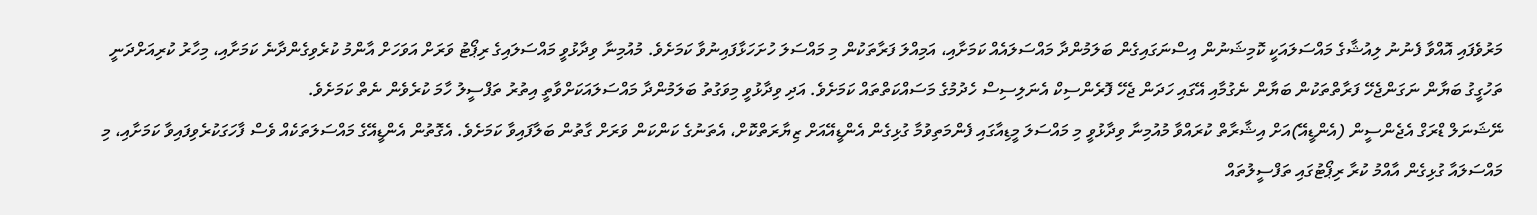މަރުވެފައި އޮއްވާ ފެނުނު ލިއުޝާގެ މައްސަލައަކީ ކޮމިޝަނުން އިސްނަގައިގެން ބަލަމުންދާ މައްސަލައެއް ކަމަށާއި، އަމިއްލަ ފަރާތަކުން މި މައްސަލަ ހުށަހަޅާފައިނުވާ ކަމަށެވެ. މުއުމިނާ ވިދާޅުވީ މައްސަލައިގެ ރިޕޯޓު ވަރަށް އަވަހަށް އާންމު ކުރެވިގެންދާނެ ކަމަށާއި، މިހާރު ކުރިއަށްދަނީ ތަހުގީގު ބަޔާން ނަގަންޖެހޭ ފަރާތްތަކުން ބަޔާން ނެގުމާއި އޭގައި ހަދަން ޖެހޭ ފޮރެންސިކް އެނަލިސިސް ހެދުމުގެ މަސައްކަތްތައް ކަމަށެވެ. އަދި ވިދާޅުވީ މިވަގުތު ބަލަމުންދާ މައްސަލައަކަށްވާތީ އިތުރު ތަފްސީލު ހާމަ ކުރެވެން ނެތް ކަމަށެވެ.
ނޭޝަނަލް ޑްރަގް އެޖެންސީން (އެންޑީއޭ)އަށް އިޝާރާތް ކުރައްވާ މުއުމިނާ ވިދާޅުވީ މި މައްސަލަ މީޑިއާގައި ފެންމަތިވުމާ ގުޅިގެން އެންޑީއޭއަށް ޒިޔާރަތްކޮށް، އެތަނުގެ ކަންކަން ވަރަށް ގާތުން ބަލާފައިވާ ކަމަށެވެ. އެގޮތުން އެންޑީއޭގެ މައްސަލަތަކެއް ވެސް ފާހަގަކުރެވިފައިވާ ކަމަށާއި، މި މައްސަލައާ ގުޅިގެން އާއްމު ކުރާ ރިޕޯޓުގައި ތަފްސީލުތައް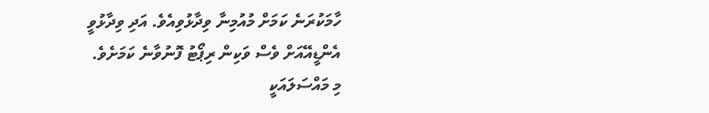ހާމަކުރަނެ ކަމަށް މުއުމިނާ ވިދާޅުވިއެވެ. އަދި ވިދާޅުވީ އެންޑީއޭއަށް ވެސް ވަކިން ރިޕޯޓު ފޮނުވާނެ ކަމަށެވެ.
މި މައްސަލައަކީ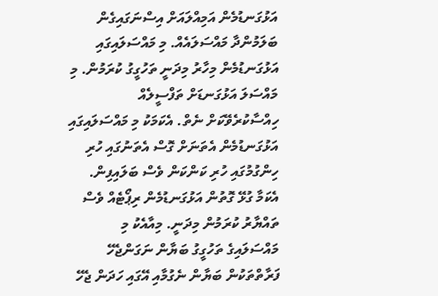އަޅުގަނޑުމެން އަމިއްލައަށް އިސްނަގައިގެން ބަލަމުންދާ މައްސަލައެއް. މި މައްސަލައިގައި އަޅުގަނޑުމެން މިހާރު މިދަނީ ތަހުގީގު ކުރަމުން. މި މައްސަލަ އަޅުގަނޑަށް ތަފްސީލެއް ހިއްސާކުރެވޭކަށް ނެތް. އެކަމަކު މި މައްސަލައިގައި އަޅުގަނޑުމެން އެތަނަށް ގޮސް އެތަނުގައި ހުރި ހިންގުމުގައި ހުރި ކަންކަން ވެސް ބަލައިފިން. އެކަމާ ގުޅޭ ގޮތުން އަޅުގަނޑުމެން ރިޕޯޓެއް ވެސް ތައްޔާރު ކުރަމުން މިދަނީ. މިއާއެކު މި މައްސަލައިގެ ތަހުގީގު ބަޔާން ނަގަންޖެހޭ ފަރާތްތަކުން ބަޔާން ނެގުމާއި އޭގައި ހަދަން ޖެހޭ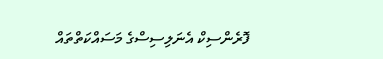ފޮރެންސިކް އެނަލިސިސްގެ މަސައްކަތްތައް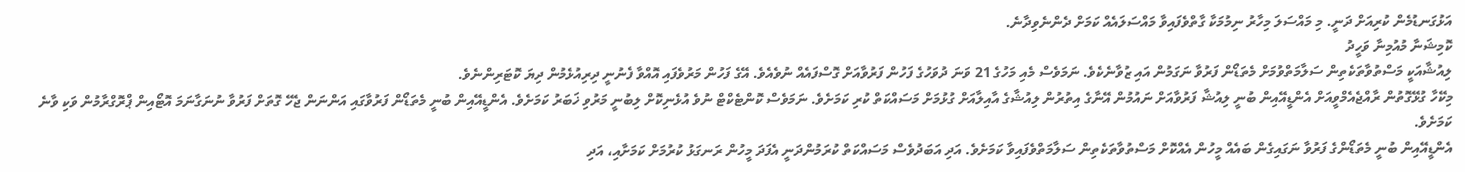އަޅުގަނޑުމެން ކުރިއަށް ދަނީ. މި މައްސަލަ މިހާރު ނިމުމަކާ ގާތްވެފައިވާ މައްސަލައެއް ކަމަށް ދެންނެވިދާނެ.
ކޮމިޝަނާ މުއުމިނާ ވަހީދު
ލިއުޝާއަކީ މަސްތުވާތަކެތިން ސަލާމަތްވުމަށް މެތަޑޯން ފަރުވާ ނަގަމުން އައި ޒުވާނެކެވެ. ނަމަވެސް މެއި މަހުގެ 21 ވަނަ ދުވަހުގެ ފަހުން ފަރުވާއަށް ގޮސްފައެއް ނުވެއެވެ. އޭގެ ފަހުން މަރުވެފައި އޮއްވާ ފެނުނީ ދިރިއުޅެމުން ދިޔަ ކޮޓަރިންނެވެ.
މިކޭހާ ގުޅޭގޮތުން ރާއްޖެއެމްވީއަށް އެންޑީއޭއިން ބުނީ ލިއުޝާ ފަރުވާއަށް ނައުމުން އޭނާގެ އިތުރުން ލިއުޝާގެ އާއިލާއަށް ގުޅުމަށް މަސައްކަތް ކުރި ކަމަށެވެ. ނަމަވެސް ކޮންޓެކްޓް ނުވެ އުޅެނިކޮށް ލިބުނީ މަރުވި ޚަބަރު ކަމަށެވެ. އެންޑީއޭއިން ބުނީ މެތަޑޯން ފަރުވާގައި އަންނަން ޖެހޭ ގޮތަށް ފަރުވާ ނުނަގާނަމަ އޮޓޯއިން ޕްރޮގްރާމުން ވަކި ވާނެ ކަމަށެވެ.
އެންޑީއޭއިން ބުނީ މެތަޑޯންގެ ފަރުވާ ނަގައިގެން ބައެއް މީހުން އެއްކޮށް މަސްތުވާތަކެތިން ސަލާމަތްވެފައިވާ ކަމަށެވެ. އަދި އަބަދުވެސް މަސައްކަތް ކުރަމުންދަނީ އެފަދަ މީހުން ރަނގަޅު ކުރުމަށް ކަމަށާއި، އަދި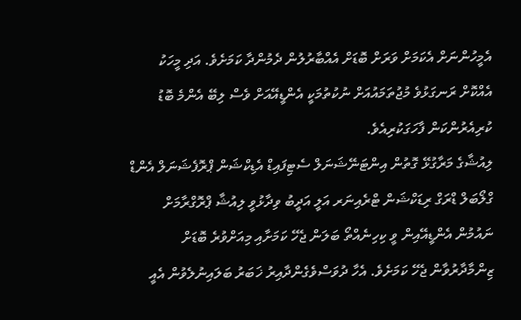އެމީހުންނަށް އެކަމަށް ވަރަށް ބޮޑަށް އެއްބާރުލުން ދެމުންދާ ކަމަށެވެ. އަދި މީހަކު އެއްކޮށް ރަނގަޅުވެ މުޖުތަމައުއަށް ނުކުތުމަކީ އެންޑީއޭއަށް ވެސް ލިބޭ އެންމެ ބޮޑު ކުރިއެރުންކަން ފާހަގަކުރިއެވެ.
ލިއުޝާގެ މަރާގުޅޭ ގޮތުން އިންޓަނޭޝަނަލް ސެޓިފައިޑް އެޑިކްޝަން ޕްރޮފެޝަނަލް އެންޑް ގްލޯބަލް ޑްރަގް ރިޑަކްޝަން ޓްރެއިނަރ އަލީ އަދީބު ވިދާޅުވީ ލިއުޝާ ޕްރޮގްރާމަށް ނައުމުން އެންޑީއޭއިން ވީ ކިހިނެއްތޯ ބަލަން ޖެހޭ ކަމަށާއި މިއަށްވުރެ ބޮޑަށް ޒިންމާދާރުވާން ޖެހޭ ކަމަށެވެ. އެހާ ދުވަސްވެގެންދާއިރު ޚަބަރު ބަލައިނުލެވުން އެއީ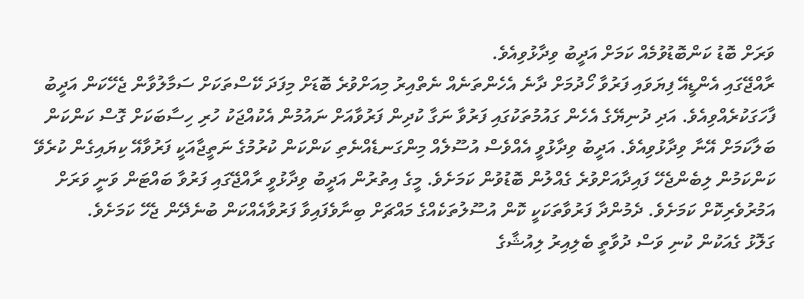ވަރަށް ބޮޑު ކަންބޮޑުވުމެއް ކަމަށް އަދީބު ވިދާޅުވިއެވެ.
ރާއްޖޭގައި އެންޑީއޭ ފިޔަވައި ފަރުވާ ހޯދުމަށް ދާނެ އެހެންތަނެއް ނެތްއިރު މިއަށްވުރެ ބޮޑަށް މިފަދަ ކޭސްތަކަށް ސަމާލުވާން ޖެހޭކަން އަދީބު ފާހަގަކުރެއްވިއެވެ. އަދި ދުނިޔޭގެ އެހެން ގައުމުތަކުގައި ފަރުވާ ނަގާ ކުދިން ފަރުވާއަށް ނައުމުން އެކުއްޖަކު ހުރި ހިސާބަކަށް ގޮސް ކަންކަން ބަލާކަމަށް އޭނާ ވިދާޅުވިއެވެ. އަދީބު ވިދާޅުވީ އެއްވެސް އުސޫލެއް މިންގަނޑެއްނެތި ކަންކަން ކުރުމުގެ ނަތީޖާއަކީ ފަރުވާއޭ ކިޔައިގެން ކުރެވޭ ކަންކަމުން ލިބެންޖެހޭ ފައިދާއަށްވުރެ ގެއްލުން ބޮޑުވުން ކަމަށެވެ. މީގެ އިތުރުން އަދީބު ވިދާޅުވީ ރާއްޖޭގައި ފަރުވާ ބައްޓަން ވަނީ ވަރަށް އަމުރުވެރިކޮށް ކަމަށެވެ. ދެމުންދާ ފަރުވާތަކަކީ ކޮން އުސޫލުތަކެއްގެ މައްޗަށް ބިނާވެފައިވާ ފަރުވާއެއްކަން ބުނެދޭން ޖެހޭ ކަމަށެވެ.
ގަލޮޅު ގެއަކުން ކުނި ވަސް ދުވާތީ ބެލިއިރު ލިއުޝާގެ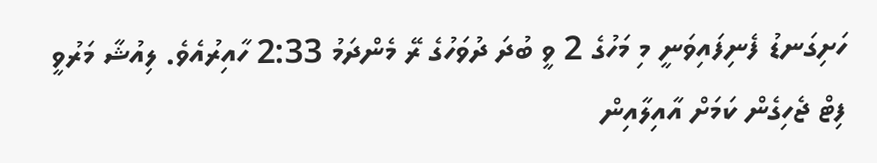ހަށިގަނޑު ފެނިފައިވަނީ މި މަހުގެ 2 ވީ ބުދަ ދުވަހުގެ ރޭ މެންދަމު 2:33 ހާއިރުއެވެ. ލިއުޝާ މަރުވީ ފިޓް ޖެހިގެން ކަމަށް އާއިލާއިން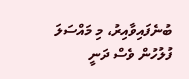ބުނެފައިވާއިރު، މި މައްސަލަ ފުލުހުން ވެސް ދަނީ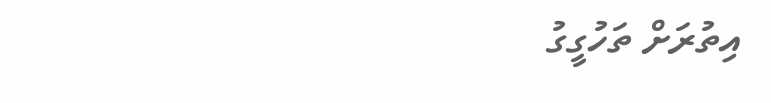އިތުރަށް ތަހުގީގު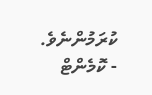ކުރަމުންނެވެ.
- ކޮމެންޓް